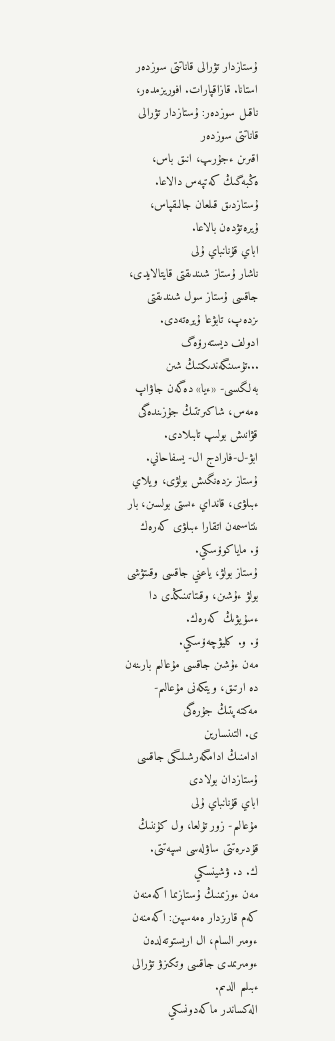ۇستازدار تۋرالى قاناتتى سوزدەر
استانا. قازاقپارات. افوريزمدەر، ناقىل سوزدەر: ۇستازدار تۋرالى قاناتتى سوزدەر
اقىرىن ءجۇرىپ، انىق باس،
ەڭبەگىڭ كەتپەس دالاعا.
ۇستازدىق قىلعان جالىقپاس،
ۇيرەتۋدەن بالاعا.
اباي قۇنانباي ۇلى
ناشار ۇستاز شىندىقتى قايتالايدى، جاقسى ۇستاز سول شىندىقتى ىزدەپ، تابۋعا ۇيرەتەدى.
ادولف ديستەرۆەگ
...تۇسىنگەندىكتىڭ شىن بەلگىسى- «ءيا» دەگەن جاۋاپ ەمەس، شاكىرتتىڭ جۇزىندەگى قۋانىش بولىپ تابىلادى.
ابۋ-ل-فارادج ال- يسفاحاني.
ۇستاز ىزدەنگىش بولۋى، ويلاي ءبىلۋى، قانداي ءىستى بولسىن، بار ىنتاسىمەن اتقارا ءبىلۋى كەرەك
ۆ. ماياكوۆسكي.
ۇستاز بولۋ، ياعني جاقسى وقىتۋشى بولۋ ءۇشىن، وقىتاتىنىڭدى دا ءسۇيۋىڭ كەرەك.
ۆ. و. كليۋچەۆسكي.
مەن ءۇشىن جاقسى مۇعالىم بارىنەن دە ارتىق، ويتكەنى مۇعالىم- مەكتەپتىڭ جۇرەگى
ى. التىنسارين
ادامنىڭ ادامگەرشىلىگى جاقسى ۇستازدان بولادى
اباي قۇنانباي ۇلى
مۇعالىم- زور تۇلعا، ول كۇننىڭ قۇدىرەتتى ساۋلەسى ىسپەتتى.
ك. د. ۋشينسكي
مەن ءوزىمنىڭ ۇستازىما اكەمنەن كەم قارىزدار ەمەسپىن: اكەمنەن ءومىر السام، ال اريستوتەلدەن ءومىرىمدى جاقسى وتكىزۋ تۋرالى ءبىلىم الدىم.
الەكساندر ماكەدونسكي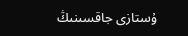ۇستازى جاقسىنىڭ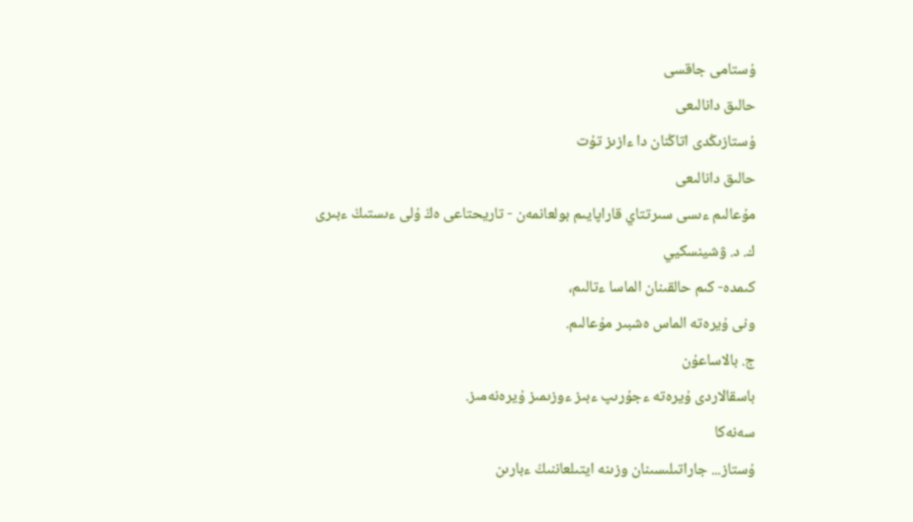ۇستامى جاقسى
حالىق دانالىعى
ۇستازىڭدى اتاڭنان دا ءازىز تۇت
حالىق دانالىعى
مۇعالىم ءىسى سىرتتاي قاراپايىم بولعانمەن - تاريحتاعى ەڭ ۇلى ءىستىڭ ءبىرى
ك. د. ۋشينسكيي
كىمدە- كىم حالقىنان الماسا ءتالىم،
ونى ۇيرەتە الماس ەشبىر مۇعالىم.
ج. بالاساعۇن
باسقالاردى ۇيرەتە ءجۇرىپ ءبىز ءوزىمىز ۇيرەنەمىز.
سەنەكا
ۇستاز... جاراتىلىسىنان وزىنە ايتىلعاننىڭ ءبارىن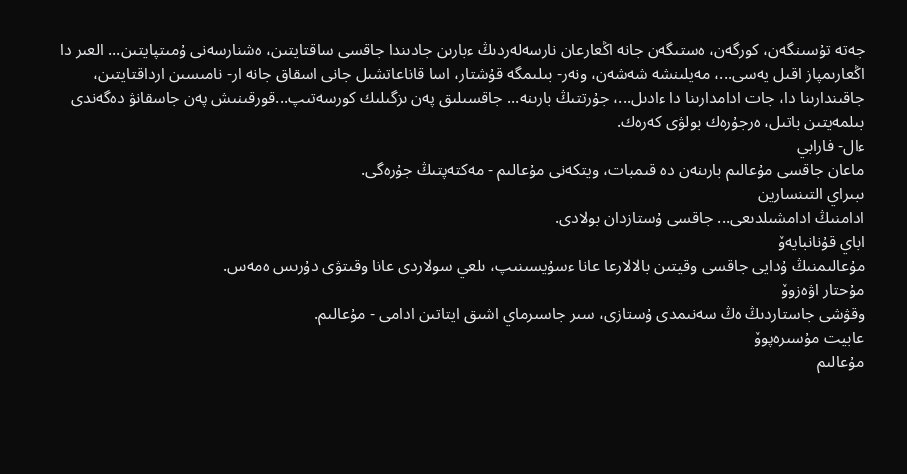جەتە تۇسىنگەن، كورگەن، ەستىگەن جانە اڭعارعان نارسەلەردىڭ ءبارىن جادىندا جاقسى ساقتايتىن، ەشنارسەنى ۇمىتپايتىن... العىر دا اڭعارىمپاز اقىل يەسى...، مەيلىنشە شەشەن، ونەر- بىلىمگە قۇشتار، اسا قاناعاتشىل جانى اسقاق جانە ار- نامىسىن ارداقتايتىن، جاقىندارىنا دا، جات ادامدارىنا دا ءادىل...، جۇرتتىڭ بارىنە... جاقسىلىق پەن ىزگىلىك كورسەتىپ...قورقىنىش پەن جاسقانۋ دەگەندى بىلمەيتىن باتىل، ەرجۇرەك بولۋى كەرەك.
ءال- فارابي
ماعان جاقسى مۇعالىم بارىنەن دە قىمبات، ويتكەنى مۇعالىم - مەكتەپتىڭ جۇرەگى.
ىبىراي التىنسارين
ادامنىڭ ادامشىلدىعى... جاقسى ۇستازدان بولادى.
اباي قۇنانبايەۆ
مۇعالىمنىڭ ۇدايى جاقسى وقيتىن بالالارعا عانا ءسۇيسىنىپ، ىلعي سولاردى عانا وقىتۋى دۇرىس ەمەس.
مۇحتار اۋەزوۆ
وقۋشى جاستاردىڭ ەڭ سەنىمدى ۇستازى، سىر جاسىرماي اشىق ايتاتىن ادامى - مۇعالىم.
عابيت مۇسىرەپوۆ
مۇعالىم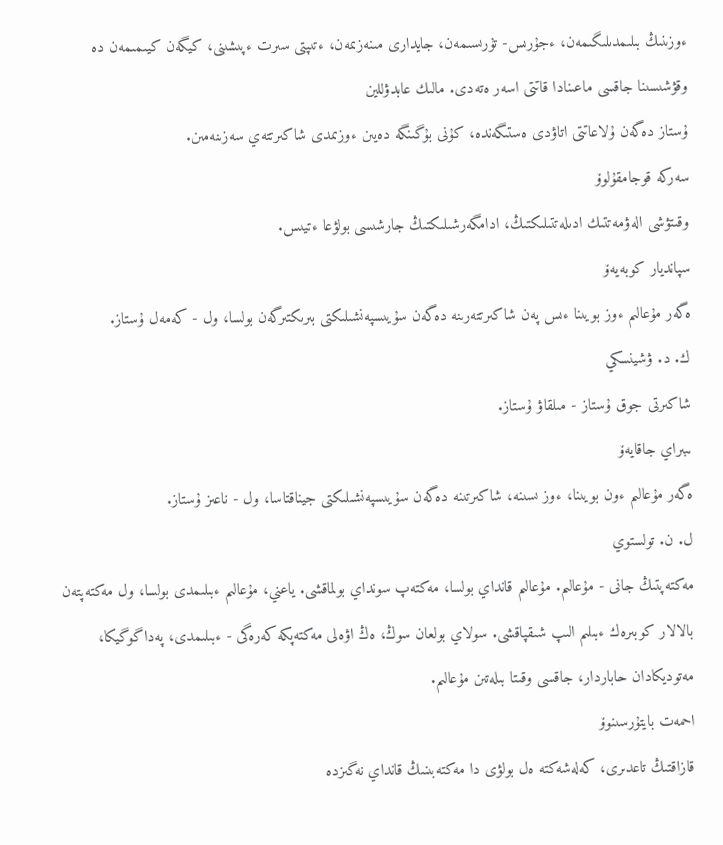ءوزىنىڭ بىلىمدىلىگىمەن، ءجۇرىس- تۇرىسىمەن، جايدارى مىنەزىمەن، ءتىپتى سىرت ءپىشىنى، كيگەن كيىمىمەن دە وقۋشىسىنا جاقسى ماعىنادا قاتتى اسەر ەتەدى. مالىك عابدۋللين
ۇستاز دەگەن ۇلاعاتتى اتاۋدى ەستىگەندە، كۇنى بۇگىنگە دەيىن ءوزىمدى شاكىرتتەي سەزىنەمىن.
سەركە قوجامقۇلوۆ
وقىتۋشى الەۋمەتتىك ادىلەتتىلىكتىڭ، ادامگەرشىلىكتىڭ جارشىسى بولۋعا ءتيىس.
سپانديار كوبەيەۆ
ەگەر مۇعالىم ءوز بويىنا ءىس پەن شاكىرتتەرىنە دەگەن سۇيىسپەنشىلىكتى بىرىكتىرگەن بولسا، ول - كەمەل ۇستاز.
ك. د. ۋشينسكي
شاكىرتى جوق ۇستاز - مىلقاۋ ۇستاز.
ىبىراي جاقايەۆ
ەگەر مۇعالىم ءون بويىنا، ءوز ىسىنە، شاكىرتىنە دەگەن سۇيىسپەنشىلىكتى جيناقتاسا، ول - ناعىز ۇستاز.
ل. ن. تولستوي
مەكتەپتىڭ جانى - مۇعالىم. مۇعالىم قانداي بولسا، مەكتەپ سونداي بولماقشى. ياعني، مۇعالىم ءبىلىمدى بولسا، ول مەكتەپتەن بالالار كوبىرەك ءبىلىم الىپ شىقپاقشى. سولاي بولعان سوڭ، ەڭ اۋەلى مەكتەپكە كەرەگى - ءبىلىمدى، پەداگوگيكا، مەتوديكادان حاباردار، جاقسى وقىتا بىلەتىن مۇعالىم.
احمەت بايتۇرسىنوۆ
قازاقتىڭ تاعدىرى، كەلەشەكتە ەل بولۋى دا مەكتەبىنىڭ قانداي نەگىزدە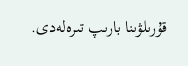قۇرىلۋىنا بارىپ تىرەلەدى.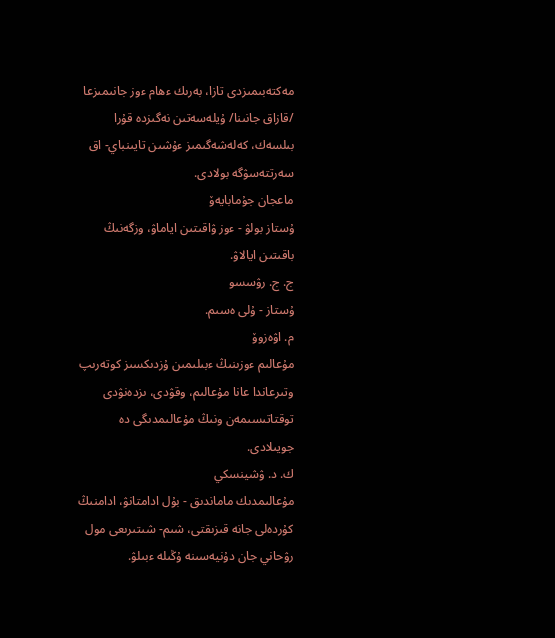مەكتەبىمىزدى تازا، بەرىك ءھام ءوز جانىمىزعا /قازاق جانىنا/ ۇيلەسەتىن نەگىزدە قۇرا بىلسەك، كەلەشەگىمىز ءۇشىن تايىنباي- اق سەرتتەسۋگە بولادى.
ماعجان جۇمابايەۆ
ۇستاز بولۋ - ءوز ۋاقىتىن اياماۋ، وزگەنىڭ باقىتىن ايالاۋ.
ج. ج. رۋسسو
ۇستاز - ۇلى ەسىم.
م. اۋەزوۆ
مۇعالىم ءوزىنىڭ ءبىلىمىن ۇزدىكسىز كوتەرىپ وتىرعاندا عانا مۇعالىم، وقۋدى، ىزدەنۋدى توقتاتىسىمەن ونىڭ مۇعالىمدىگى دە جويىلادى.
ك. د. ۋشينسكي
مۇعالىمدىك ماماندىق - بۇل ادامتانۋ، ادامنىڭ كۇردەلى جانە قىزىقتى، شىم- شىتىرىعى مول رۋحاني جان دۇنيەسىنە ۇڭىلە ءبىلۋ.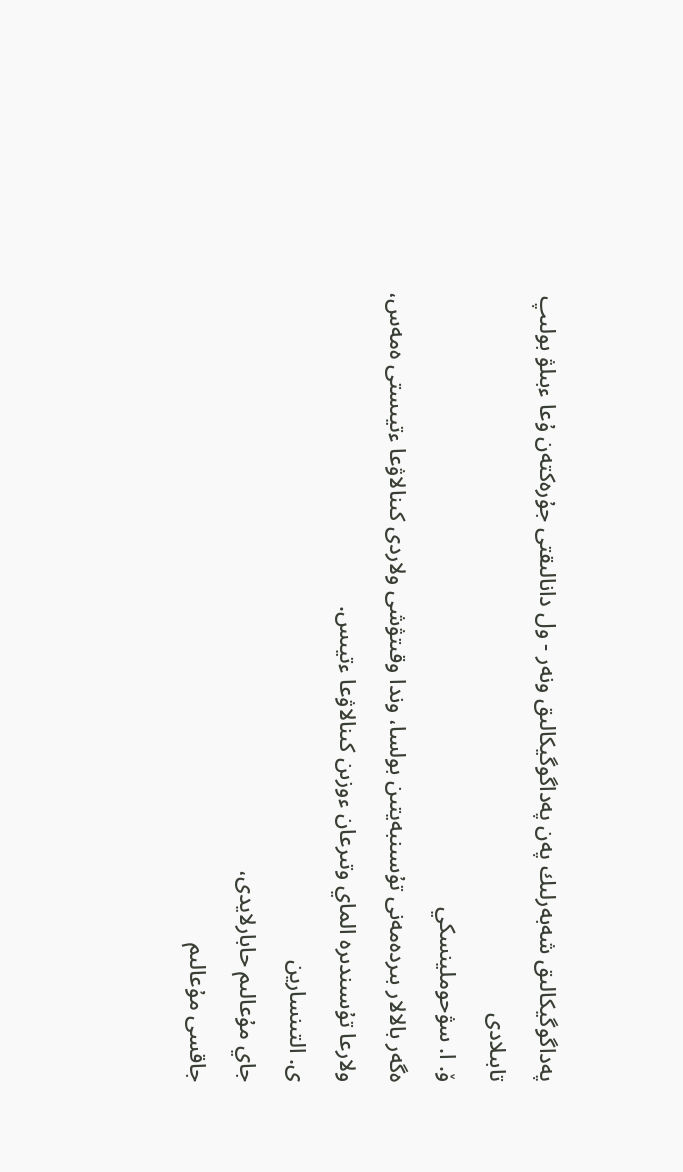پەداگوگيكالىق شەبەرلىك پەن پەداگوگيكالىق ونەر - ول دانالىقتى جۇرەكتەن ۇعا ءبىلۋ بولىپ تابىلادى
ۆ. ا. سۋحوملينسكي
ەگەر بالالار بىردەمەنى تۇسىنبەيتىن بولسا، وندا وقىتۋشى ولاردى كىنالاۋعا ءتيىستى ەمەس، ولارعا تۇسىندىرە الماي وتىرعان ءوزىن كىنالاۋعا ءتيىس.
ى. التىنسارين
جاي مۇعالىم حابارلايدى،
جاقسى مۇعالىم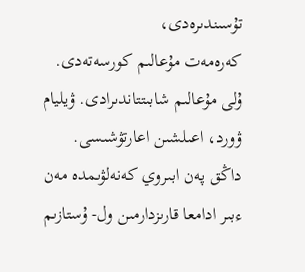تۇسىندىرەدى،
كەرەمەت مۇعالىم كورسەتەدى.
ۇلى مۇعالىم شابىتتاندىرادى. ۋيليام ۋورد، اعىلشىن اعارتۋشىسى.
داڭق پەن ابىروي كەنەلۋىمدە مەن ءبىر ادامعا قارىزدارمىن ول- ۇستازىم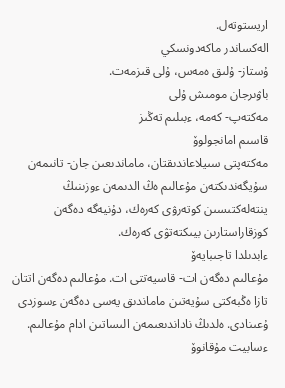اريستوتەل.
الەكساندر ماكەدونسكي
ۇستاز- ۇلىق ەمەس، ۇلى قىزمەت.
باۋىرجان مومىش ۇلى
مەكتەپ- كەمە، ءبىلىم تەڭىز
قاسىم امانجولوۆ
مەكتەپتى سىيلاعاندىقتان، ماماندىعىن جان- تانىمەن سۇيگەندىكتەن مۇعالىم ەڭ الدىمەن ءوزىنىڭ ينتەلەكتىسىن كوتەرۋى كەرەك، دۇنيەگە دەگەن كوزقاراستارىن بيىكتەتۋى كەرەك.
ءابدىلدا تاجىبايەۆ
مۇعالىم دەگەن ات- قاسيەتتى ات. مۇعالىم دەگەن اتتان تازا ەڭبەكتى سۇيەتىن ماماندىق يەسى دەگەن ءسوزدى ۇعىنادى. ەلدىڭ ناداندىعىمەن الىساتىن ادام مۇعالىم.
ءسابيت مۇقانوۆ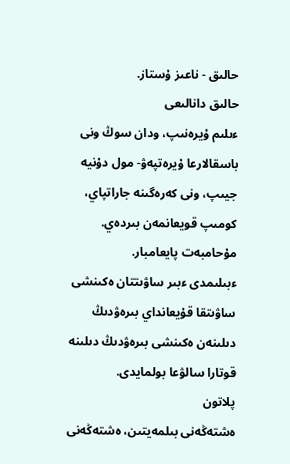حالىق - ناعىز ۇستاز.
حالىق دانالىعى
ءىلىم ۇيرەنىپ، ودان سوڭ ونى باسقالارعا ۇيرەتپەۋ- مول دۇنيە جيىپ، ونى كەرەگىنە جاراتپاي، كومىپ قويعانمەن بىردەي.
مۇحامبەت پايعامبار.
ءبىلىمدى ءبىر ساۋىتتان ەكىنشى ساۋىتقا قۇيعانداي بىرەۋدىڭ دىلىنەن ەكىنشى بىرەۋدىڭ دىلىنە قوتارا سالۋعا بولمايدى.
پلاتون
ەشتەڭەنى بىلمەيتىن، ەشتەڭەنى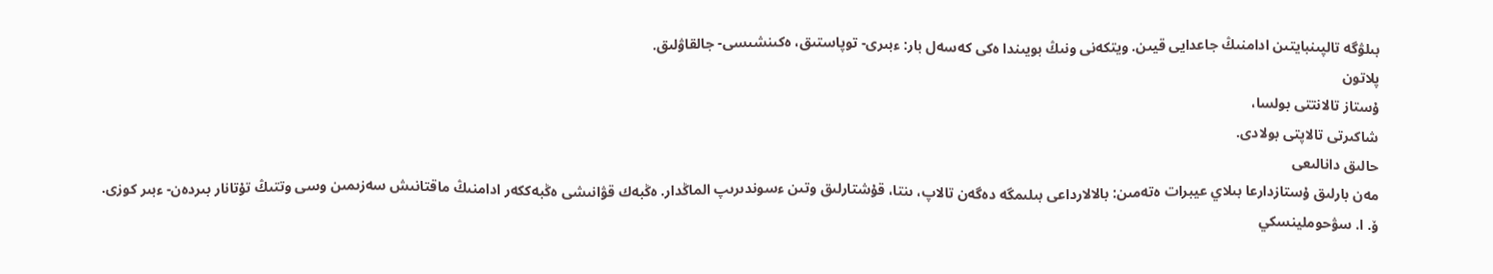بىلۋگە تالپىنبايتىن ادامنىڭ جاعدايى قيىن. ويتكەنى ونىڭ بويىندا ەكى كەسەل بار: ءبىرى- توپاستىق، ەكىنشىسى- جالقاۋلىق.
پلاتون
ۇستاز تالانتتى بولسا،
شاكىرتى تالاپتى بولادى.
حالىق دانالىعى
مەن بارلىق ۇستازدارعا بىلاي عيبرات ەتەمىن: بالالارداعى بىلىمگە دەگەن تالاپ، ىنتا، قۇشتارلىق وتىن ءسوندىرىپ الماڭدار. ەڭبەك قۋانىشى ەڭبەككەر ادامنىڭ ماقتانىش سەزىمىن وسى وتتىڭ تۇتانار بىردەن- ءبىر كوزى.
ۆ. ا. سۋحوملينسكي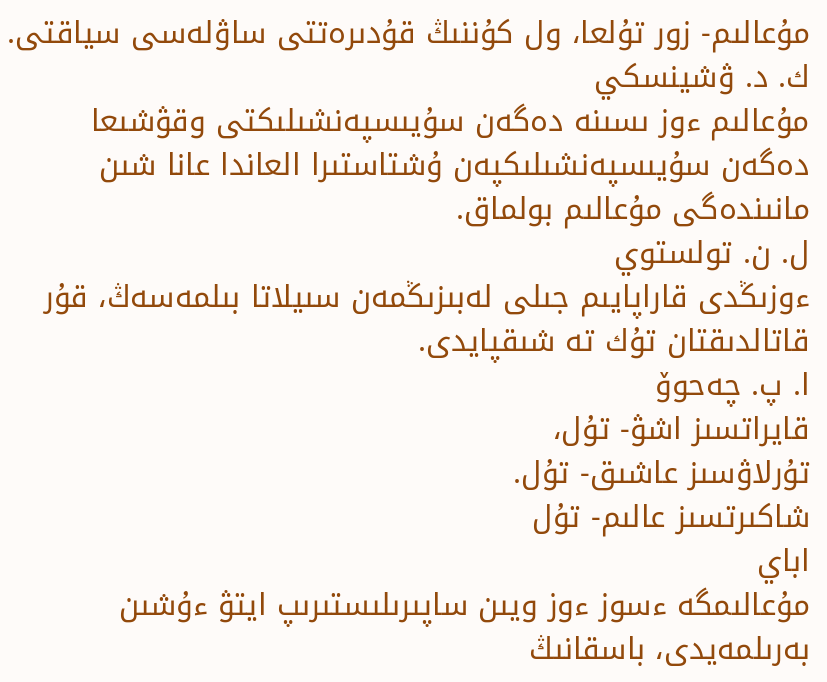مۇعالىم- زور تۇلعا، ول كۇننىڭ قۇدىرەتتى ساۋلەسى سياقتى.
ك. د. ۋشينسكي
مۇعالىم ءوز ىسىنە دەگەن سۇيىسپەنشىلىكتى وقۋشىعا دەگەن سۇيىسپەنشىلىكپەن ۇشتاستىرا العاندا عانا شىن مانىندەگى مۇعالىم بولماق.
ل. ن. تولستوي
ءوزىڭدى قاراپايىم جىلى لەبىزىڭمەن سىيلاتا بىلمەسەڭ، قۇر قاتالدىقتان تۇك تە شىقپايدى.
ا. پ. چەحوۆ
قايراتسىز اشۋ- تۇل،
تۇرلاۋسىز عاشىق- تۇل.
شاكىرتسىز عالىم- تۇل
اباي
مۇعالىمگە ءسوز ءوز ويىن ساپىرىلىستىرىپ ايتۋ ءۇشىن بەرىلمەيدى، باسقانىڭ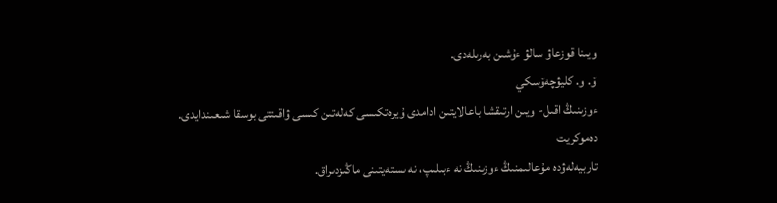ويىنا قوزعاۋ سالۋ ءۇشىن بەرىلەدى.
ۆ. و. كليۋچەۆسكي
ءوزىنىڭ اقىل- ويىن ارتىقشا باعالايتىن ادامدى ۇيرەتكىسى كەلەتىن كىسى ۋاقىتتى بوسقا شىعىندايدى.
دەموكريت
تاربيەلەۋدە مۇعالىمنىڭ ءوزىنىڭ نە ءبىلىپ، نە ىستەيتىنى ماڭىزدىراق.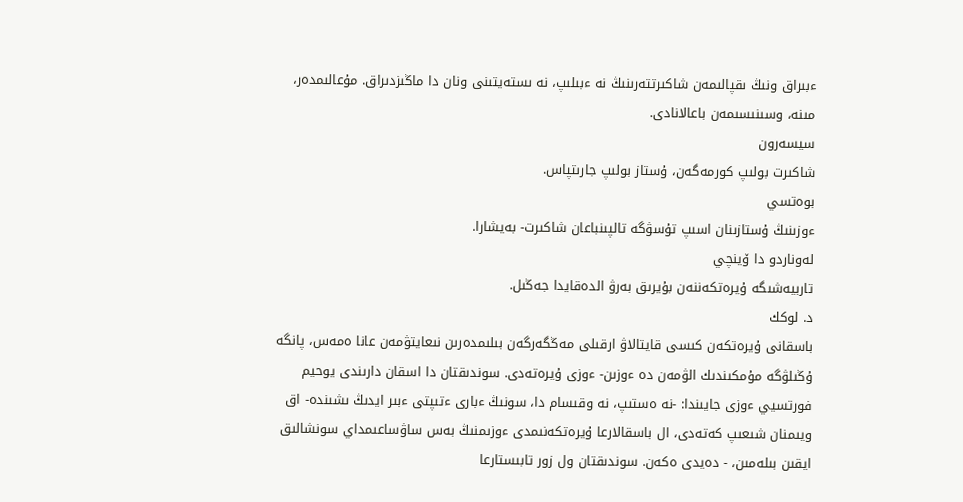ءبىراق ونىڭ ىقپالىمەن شاكىرتتەرىنىڭ نە ءبىلىپ، نە ىستەيتىنى ونان دا ماڭىزدىراق. مۇعالىمدەر، مىنە، وسىنىسىمەن باعالانادى.
سيسەرون
شاكىرت بولىپ كورمەگەن، ۇستاز بولىپ جارىتپاس.
بوەتسي
ءوزىنىڭ ۇستازىنان اسىپ تۇسۋگە تالپىنباعان شاكىرت- بەيشارا.
لەوناردو دا ۆينچي
تاربيەشىگە ۇيرەتكەننەن بۇيرىق بەرۋ الدەقايدا جەڭىل.
د. لوكك
باسقانى ۇيرەتكەن كىسى قايتالاۋ ارقىلى مەڭگەرگەن بىلىمدەرىن نىعايتۋمەن عانا ەمەس، پانگە ۇڭىلۋگە مۇمكىندىك الۋمەن دە ءوزىن- ءوزى ۇيرەتەدى. سوندىقتان دا اسقان دارىندى يوحيم فورتسيي ءوزى جايىندا: -نە ەستىپ، نە وقىسام دا، سونىڭ ءبارى ءتىپتى ءبىر ايدىڭ ىشىندە- اق ويىمنان شىعىپ كەتەدى، ال باسقالارعا ۇيرەتكەنىمدى ءوزىمنىڭ بەس ساۋساعىمداي سونشالىق ايقىن بىلەمىن، - دەيدى ەكەن. سوندىقتان ول زور تابىستارعا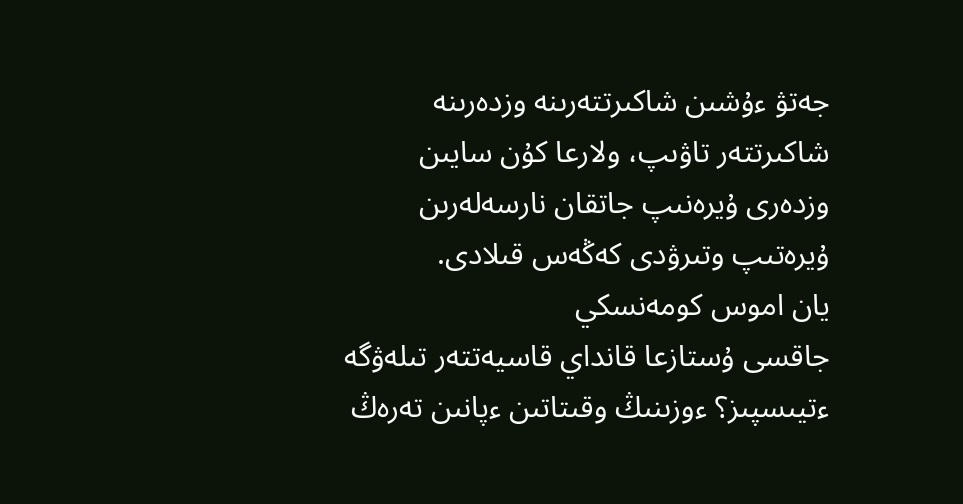جەتۋ ءۇشىن شاكىرتتەرىنە وزدەرىنە شاكىرتتەر تاۋىپ، ولارعا كۇن سايىن وزدەرى ۇيرەنىپ جاتقان نارسەلەرىن ۇيرەتىپ وتىرۋدى كەڭەس قىلادى.
يان اموس كومەنسكي
جاقسى ۇستازعا قانداي قاسيەتتەر تىلەۋگە ءتيىسپىز؟ ءوزىنىڭ وقىتاتىن ءپانىن تەرەڭ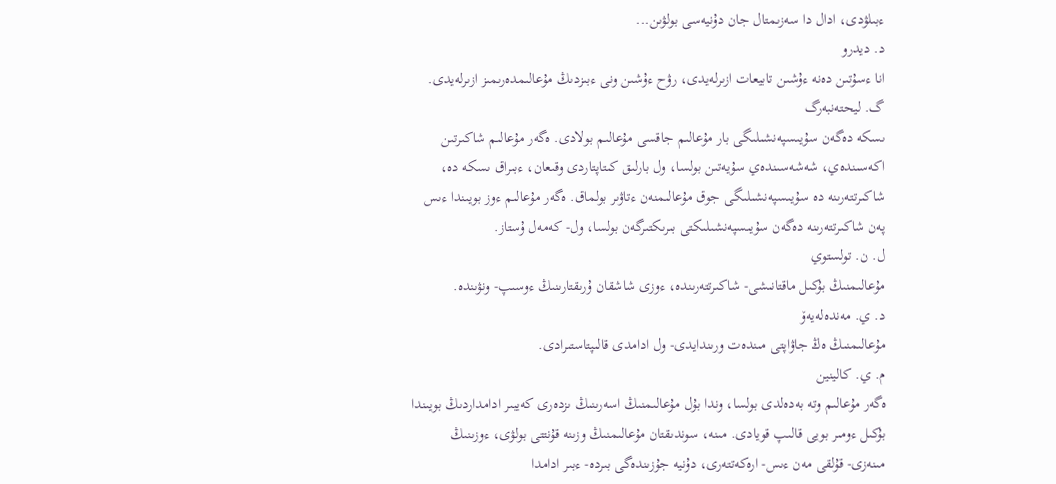ءبىلۋدى، ادال دا سەزىمتال جان دۇنيەسى بولۋىن...
د. ديدرو
انا ءسۇتىن دەنە ءۇشىن تابيعات ازىرلەيدى، رۋح ءۇشىن ونى ءبىزدىڭ مۇعالىمدەرىمىز ازىرلەيدى.
گ. ليحتەنبەرگ
ىسكە دەگەن سۇيىسپەنشىلىگى بار مۇعالىم جاقسى مۇعالىم بولادى. ەگەر مۇعالىم شاكىرتىن اكەسىندەي، شەشەسىندەي سۇيەتىن بولسا، ول بارلىق كىتاپتاردى وقىعان، ءبىراق ىسكە دە، شاكىرتتەرىنە دە سۇيىسپەنشىلىگى جوق مۇعالىمنەن ءتاۋىر بولماق. ەگەر مۇعالىم ءوز بويىندا ءىس پەن شاكىرتتەرىنە دەگەن سۇيىسپەنشىلىكتى بىرىكتىرگەن بولسا، ول- كەمەل ۇستاز.
ل. ن. تولستوي
مۇعالىمنىڭ بۇكىل ماقتانىشى- شاكىرتتەرىندە، ءوزى شاشقان ۇرىقتارىنىڭ ءوسىپ- ونۋىندە.
د. ي. مەندەلەيەۆ
مۇعالىمنىڭ ەڭ جاۋاپتى مىندەت ورىندايدى- ول ادامدى قالىپتاستىرادى.
م. ي. كالينين
ەگەر مۇعالىم وتە بەدەلدى بولسا، وندا بۇل مۇعالىمنىڭ اسەرىنىڭ ىزدەرى كەيبىر ادامداردىڭ بويىندا بۇكىل ءومىر بويى قالىپ قويادى. مىنە، سوندىقتان مۇعالىمنىڭ وزىنە قۇنتتى بولۋى، ءوزىنىڭ مىنەزى- قۇلقى مەن ءىس- ارەكەتتەرى، دۇنيە جۇزىندەگى بىردە- ءبىر ادامدا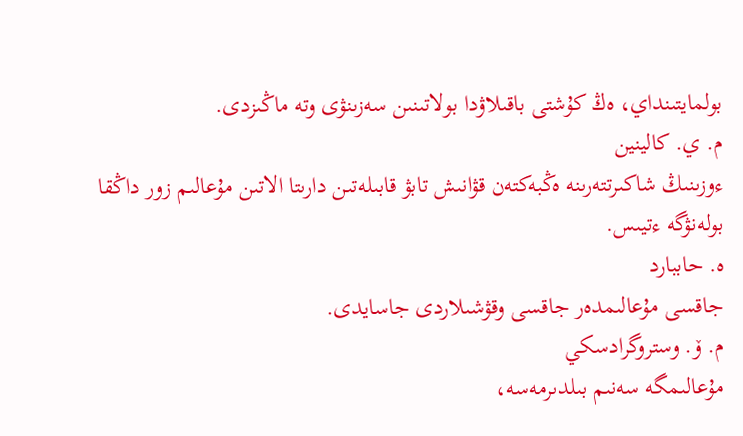بولمايتىنداي، ەڭ كۇشتى باقىلاۋدا بولاتىنىن سەزىنۋى وتە ماڭىزدى.
م. ي. كالينين
ءوزىنىڭ شاكىرتتەرىنە ەڭبەكتەن قۋانىش تابۋ قابىلەتىن دارىتا الاتىن مۇعالىم زور داڭقا بولەنۋگە ءتيىس.
ە. حاببارد
جاقسى مۇعالىمدەر جاقسى وقۋشىلاردى جاسايدى.
م. ۆ. وستروگرادسكي
مۇعالىمگە سەنىم بىلدىرمەسە،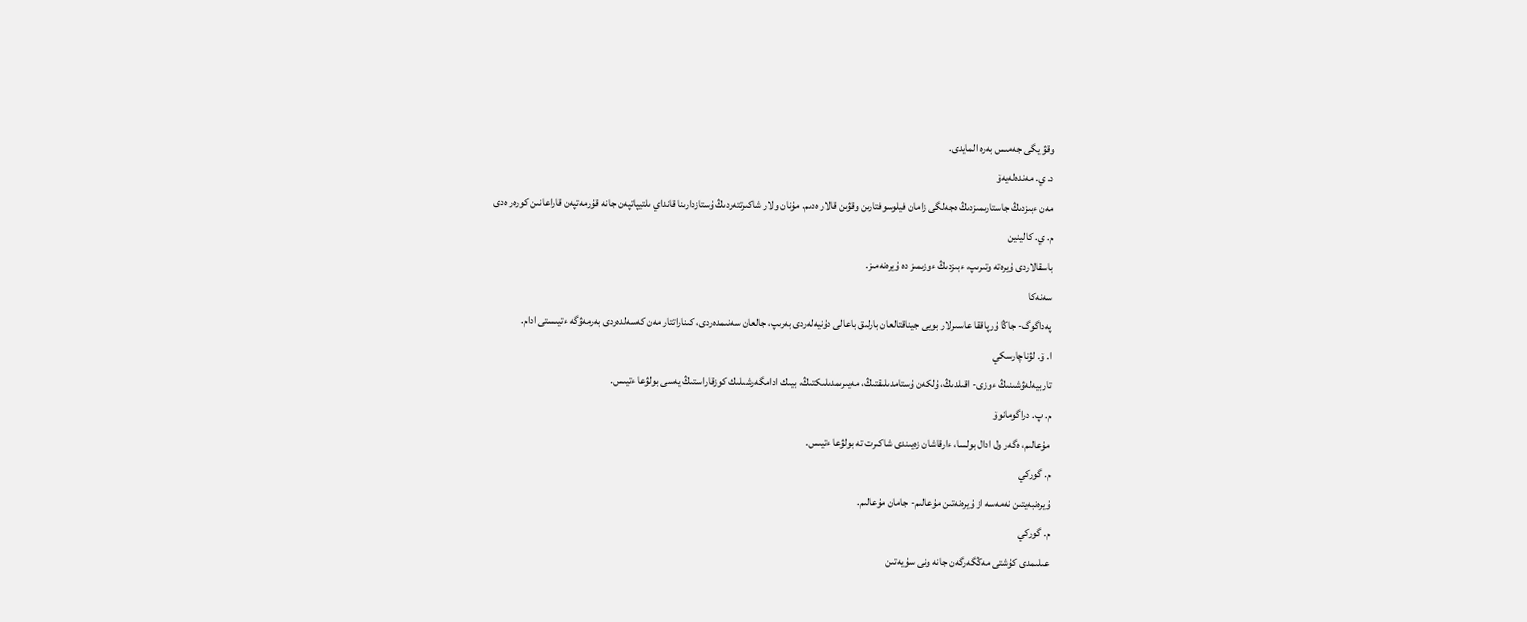وقۋ يگى جەمىس بەرە المايدى.
د. ي. مەندەلەيەۆ
مەن ءبىزدىڭ جاستارىمىزدىڭ ەجەلگى زامان فيلوسوفتارىن وقۋىن قالار ەدىم. مۇنان ولار شاكىرتتەردىڭ ۇستازدارىنا قانداي ىلتيپاتپەن جانە قۇرمەتپەن قاراعانىن كورەر ەدى
م. ي. كالينين
باسقالاردى ۇيرەتە وتىرىپ، ءبىزدىڭ ءوزىمىز دە ۇيرەنەمىز.
سەنەكا
پەداگوگ- جاڭا ۇرپاققا عاسىرلار بويى جيناقتالعان بارلىق باعالى دۇنيەلەردى بەرىپ، جالعان سەنىمدەردى، كىناراتتار مەن كەسەلدەردى بەرمەۋگە ءتيىستى ادام.
ا. ۆ. لۋناچارسكي
تاربيەلەۋشىنىڭ ءوزى- اقىلدىڭ، ۇلكەن ۇستامدىلىقتىڭ، مەيىرىمدىلىكتىڭ، بيىك ادامگەرشىلىك كوزقاراستىڭ يەسى بولۋعا ءتيىس.
م. پ. دراگومانوۆ
مۇعالىم، ەگەر ول ادال بولسا، ءارقاشان زەيىندى شاكىرت تە بولۋعا ءتيىس.
م. گوركي
ۇيرەنبەيتىن نەمەسە از ۇيرەنەتىن مۇعالىم- جامان مۇعالىم.
م. گوركي
عىلىمدى كۇشتى مەڭگەرگەن جانە ونى سۇيەتىن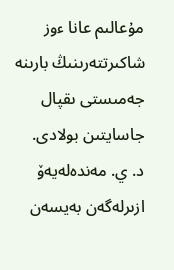مۇعالىم عانا ءوز شاكىرتتەرىنىڭ بارىنە جەمىستى ىقپال جاسايتىن بولادى.
د. ي. مەندەلەيەۆ
ازىرلەگەن بەيسەن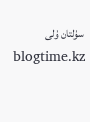سۇلتان ۇلى
blogtime.kz